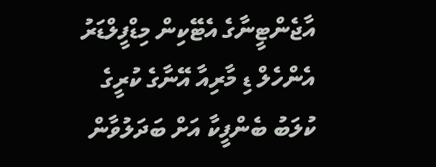އާޖެންޓީނާގެ އެޓޭކިން މިޑްފީލްޑަރު އެންހެލް ޑި މާރިއާ އޭނާގެ ކުރީގެ ކުލަބު ބެންފީކާ އަށް ބަދަލުވާން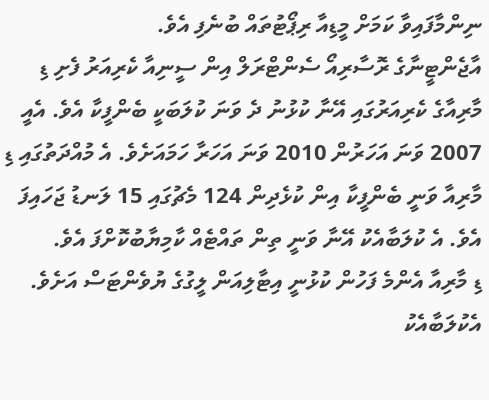ނިންމާފައިވާ ކަމަށް މީޑިއާ ރިޕޯޓުތައް ބުނެފި އެވެ.
އާޖެންޓީނާގެ ރޮސާރިއޯ ސެންޓްރަލް އިން ސީނިއާ ކެރިއަރު ފެށި ޑި މާރިއާގެ ކެރިއަރުގައި އޭނާ ކުޅުނު ދެ ވަނަ ކުލަބަކީ ބެންފީކާ އެވެ. އެއީ 2007 ވަނަ އަހަރުން 2010 ވަނަ އަހަރާ ހަމައަށެވެ. އެ މުއްދަތުގައި ޑި މާރިއާ ވަނީ ބެންފީކާ އިން ކުޅެދިން 124 މެޗުގައި 15 ލަނޑު ޖަހައިފަ އެވެ. އެ ކުލަބާއެކު އޭނާ ވަނީ ތިން ތައްޓެއް ކާމިޔާބުކޮށްފަ އެވެ.
ޑި މާރިއާ އެންމެ ފަހުން ކުޅުނީ އިޓާލިއަން ލީގުގެ ޔުވެންޓަސް އަށެވެ. އެކުލަބާއެކު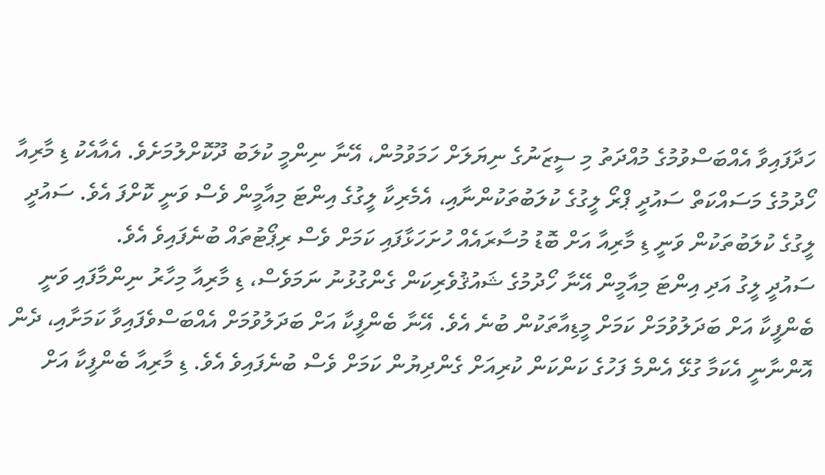ހަދާފައިވާ އެއްބަސްވުމުގެ މުއްދަތު މި ސީޒަނުގެ ނިޔަލަށް ހަމަވުމުން، އޭނާ ނިންމީ ކުލަބު ދޫކޮށްލުމަށެވެ. އެއާއެކު ޑި މާރިއާ ހޯދުމުގެ މަސައްކަތް ސައުދީ ޕްރޯ ލީގުގެ ކުލަބުތަކުންނާއި، އެމެރިކާ ލީގުގެ އިންޓަ މިއާމީން ވެސް ވަނީ ކޮށްފަ އެވެ. ސައުދީ ލީގުގެ ކުލަބުތަކުން ވަނީ ޑި މާރިއާ އަށް ބޮޑު މުސާރައެއް ހުށަހަޅާފައި ކަމަށް ވެސް ރިޕޯޓުތައް ބުނެފައިވެ އެވެ.
ސައުދީ ލީގު އަދި އިންޓަ މިއާމީން އޭނާ ހޯދުމުގެ ޝައުޤުވެރިކަން ގެންގުޅުނު ނަމަވެސް، ޑި މާރިއާ މިހާރު ނިންމާފައި ވަނީ ބެންފީކާ އަށް ބަދަލުވުމަށް ކަމަށް މީޑިއާތަކުން ބުނެ އެވެ. އޭނާ ބެންފީކާ އަށް ބަދަލުވުމަށް އެއްބަސްވެފައިވާ ކަމަށާއި، ދެން އޮންނާނީ އެކަމާ ގުޅޭ އެންމެ ފަހުގެ ކަންކަން ކުރިއަށް ގެންދިޔުން ކަމަށް ވެސް ބުނެފައިވެ އެވެ. ޑި މާރިއާ ބެންފީކާ އަށް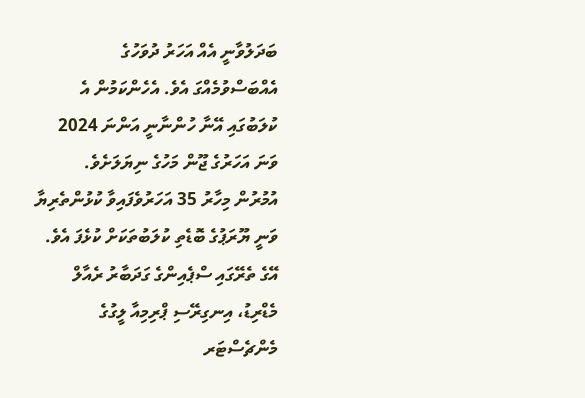ބަދަލުވާނީ އެއް އަހަރު ދުވަހުގެ އެއްބަސްވުމެއްގަ އެވެ. އެހެންކަމުން އެ ކުލަބުގައި އޭނާ ހުންނާނީ އަންނަ 2024 ވަނަ އަހަރުގެ ޖޫން މަހުގެ ނިޔަލަށެވެ.
އުމުރުން މިހާރު 35 އަހަރުވެފައިވާ ކުޅުންތެރިޔާ ވަނީ ޔޫރަޕުގެ ބޮޑެތި ކުލަބުތަކަށް ކުޅެފަ އެވެ. އޭގެ ތެރޭގައި ސްޕެއިންގެ ގަދަބާރު ރެއާލް މެޑްރިޑު، އިނގިރޭސި ޕްރިމިއާ ލީގުގެ މެންޗެސްޓަރ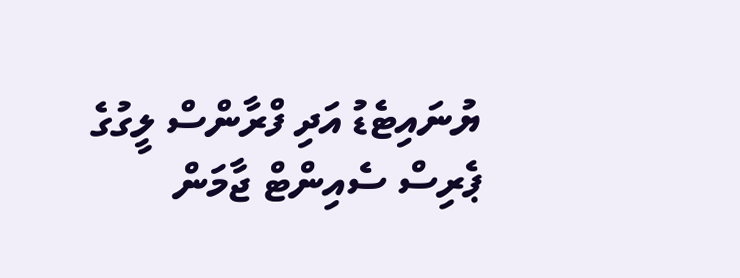ޔުނައިޓެޑު އަދި ފްރާންސް ލީގުގެ ޕެރިސް ސެއިންޓް ޖާމަން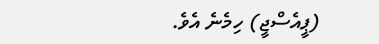(ޕީއެސްޖީ) ހިމެނެ އެވެ.